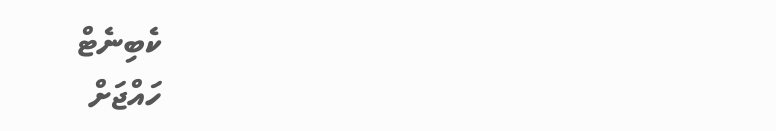ކެބިނެޓް
ހައްޖަށް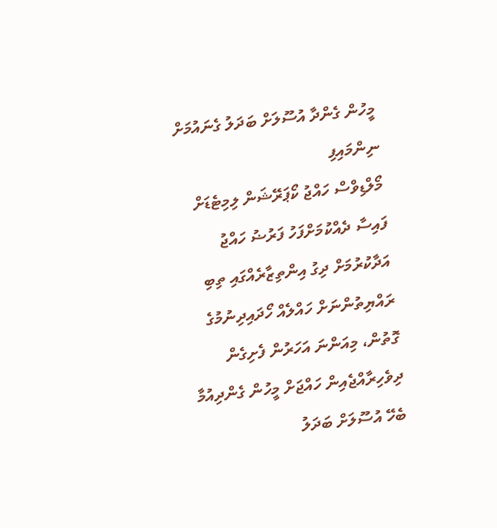މީހުން ގެންދާ އުސޫލަށް ބަދަލު ގެނައުމަށް ނިންމައިފި
މޯލްޑިވްސް ހައްޖު ކޯޕަރޭޝަން ލިމިޓެޑަށް ފައިސާ ދެއްކުމަށްފަހު ފަރުޟު ހައްޖު އަދާކުރުމަށް ދިގު އިންތިޒާރެއްގައި ތިބި ރައްޔިތުންނަށް ހައްލެއް ހޯދައިދިނުމުގެ ގޮތުން، މިއަންނަ އަހަރުން ފެށިގެން ދިވެހިރާއްޖެއިން ހައްޖަށް މީހުން ގެންދިއުމާ ބެހޭ އުސޫލަށް ބަދަލު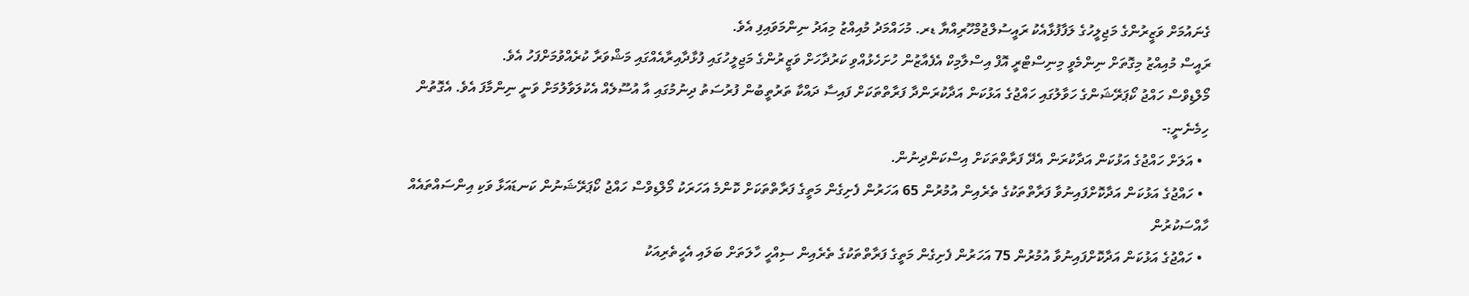ގެނައުމަށް ވަޒީރުންގެ މަޖިލީހުގެ ލަފާފުޅާއެކު ރައީސުލްޖުމްހޫރިއްޔާ ޑރ. މުހައްމަދު މުއިއްޒު މިއަދު ނިންމަވައިފި އެވެ.
ރައީސް މުއިއްޒު މިގޮތަށް ނިންމެވީ މިނިސްޓްރީ އޮފް އިސްލާމިކް އެފެއާޒުން ހުށަހެޅުއްވި ކަރުދާހަށް ވަޒީރުންގެ މަޖިލީހުގައި ފުޅާދާއިރާއެއްގައި މަޝްވަރާ ކުރެއްވުމަށްފަހު އެވެ.
މޯލްޑިވްސް ހައްޖު ކޯޕަރޭޝަންގެ ހަވާލުގައި ހައްޖުގެ އަޅުކަން އަދާކުރަންދާ ފަރާތްތަކަށް ފައިސާ ދައްކާ ތަރުތީބުން ފުރުސަތު ދިނުމުގައި އާ އުސޫލެއް އެކުލަވާލުމަށް ވަނީ ނިންމާފަ އެވެ. އެގޮތުން ހިމެނެނީ:-
  • އަލަށް ހައްޖުގެ އަޅުކަން އަދާކުރަން އެދޭ ފަރާތްތަކަށް އިސްކަންދިނުން.
  • ހައްޖުގެ އަޅުކަން އަދާކޮށްފައިނުވާ ފަރާތްތަކުގެ ތެރެއިން އުމުރުން 65 އަހަރުން ފެށިގެން މަތީގެ ފަރާތްތަކަށް ކޮންމެ އަހަރަކު މޯލްޑިވްސް ހައްޖު ކޯޕަރޭޝަނުން ކަނޑައަޅާ ވަކި އިންސައްތައެއް ހާއްސަކުރުން
  • ހައްޖުގެ އަޅުކަން އަދާކޮށްފައިނުވާ އުމުރުން 75 އަހަރުން ފެށިގެން މަތީގެ ފަރާތްތަކުގެ ތެރެއިން ސިއްހީ ހާލަތަށް ބަލައި އެހީތެރިއަކު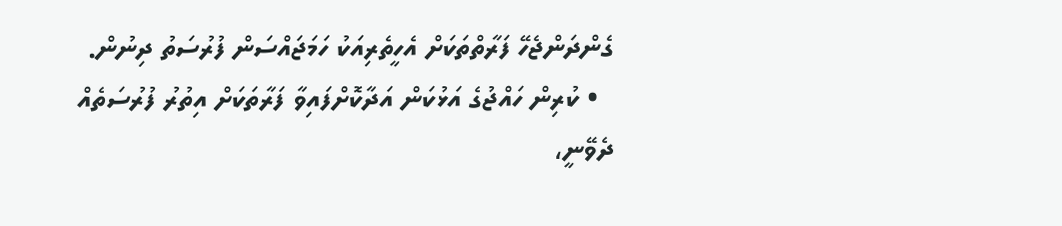ގެންދަންޖެހޭ ފަރާތްތަކަށް އެހީތެރިއަކު ހަމަޖައްސަން ފުރުސަތު ދިނުން.
  • ކުރިން ހައްޖުގެ އަޅުކަން އަދާކޮށްފައިވާ ފަރާތަކަށް އިތުރު ފުރުސަތެއް ދެވޭނީ،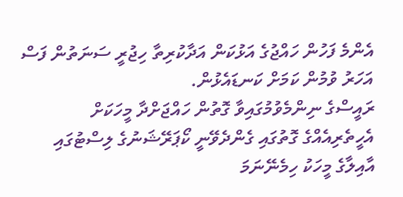އެންމެ ފަހުން ހައްޖުގެ އަޅުކަން އަދާކުރިތާ ހިޖުރީ ސަނަތުން ފަސް އަހަރު ވުމުން ކަމަށް ކަނޑައެޅުން.
ރައީސްގެ ނިންމެވުމުގައިވާ ގޮތުން ހައްޖަށްދާ މީހަކަށް އެހީތެރިއެއްގެ ގޮތުގައި ގެންދެވޭނީ ކޯޕަރޭޝަނުގެ ލިސްޓުގައި އާއިލާގެ މީހަކު ހިމެނޭނަމަ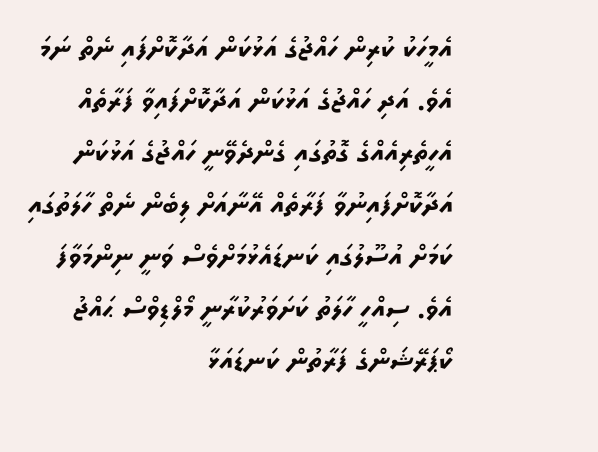އެމީހަކު ކުރިން ހައްޖުގެ އަޅުކަން އަދާކޮށްފައި ނެތް ނަމަ އެވެ. އަދި ހައްޖުގެ އަޅުކަން އަދާކޮށްފައިވާ ފަރާތެއް އެހީތެރިއެއްގެ ގޮތުގައި ގެންދެވޭނީ ހައްޖުގެ އަޅުކަން އަދާކޮށްފައިނުވާ ފަރާތެއް އޭނާއަށް ލިބެން ނެތް ހާލަތުގައި ކަމަށް އުސޫލުގައި ކަނޑައެޅުމަށްވެސް ވަނީ ނިންމަވާފަ އެވެ. ސިއްހީ ހާލަތު ކަށަވަރުކުރާނީ މޯލްޑިވްސް ޙައްޖު ކޯޕަރޭޝަންގެ ފަރާތުން ކަނޑައަޅާ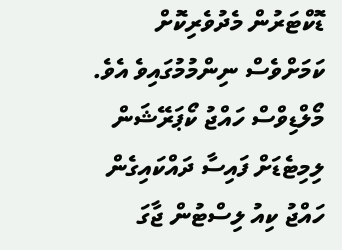ޑޮކްޓަރުން މެދުވެރިކޮށް ކަމަށްވެސް ނިންމުމުގައިވެ އެވެ.
މޯލްޑިވްސް ހައްޖު ކޯޕަރޭޝަން ލިމިޓެޑަށް ފައިސާ ދައްކައިގެން ހައްޖު ކިއު ލިސްޓުން ޖާގަ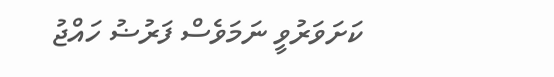ކަށަވަރުވީ ނަމަވެސް ފަރުޟު ހައްޖު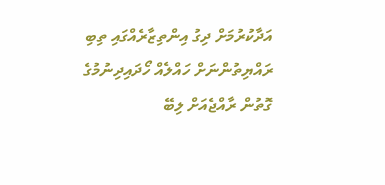އަދާކުރުމަށް ދިގު އިންތިޒާރެއްގައި ތިބި ރައްޔިތުންނަށް ހައްލެއް ހޯދައިދިނުމުގެ ގޮތުން ރާއްޖެއަށް ލިބޭ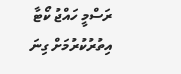ރަސްމީ ހައްޖު ކޯޓާ އިތުރުކުރުމަށް ގިނަ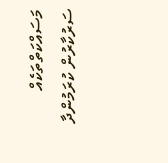މަސައްކަތްތަކެއް ސަރުކާރުން ކުރަމުންދާ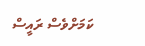ކަމަށްވެސް ރައީސް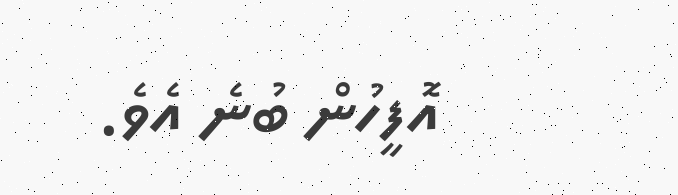އޮފީހުން ބުނެ އެވެ.